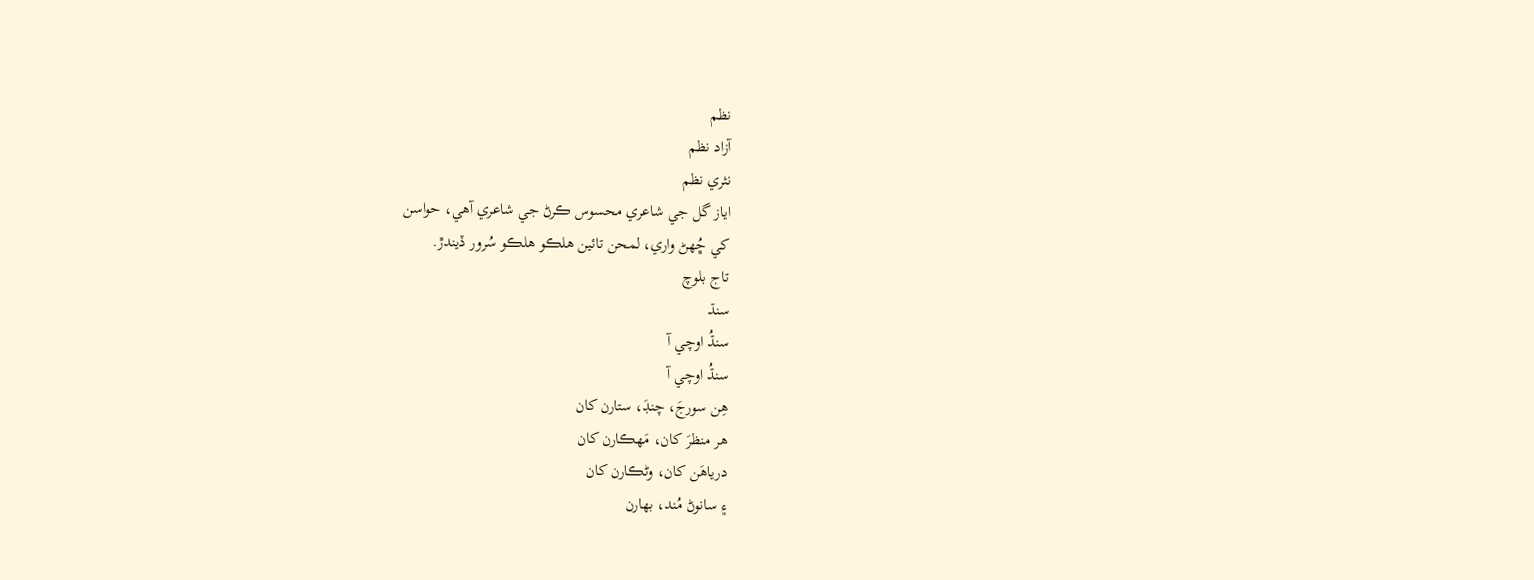نظم
آزاد نظم
نثري نظم
اياز گل جي شاعري محسوس ڪرڻ جي شاعري آهي، حواسن
کي ڇُهڻ واري، لمحن تائين هلڪو هلڪو سُرور ڏيندڙ.
تاج بلوچ
سنڌ
سنڌُ اوچي آ
سنڌُ اوچي آ
هِن سورجَ، چنڊَ، ستارن کان
هر منظرَ کان، مَهڪارن کان
درياهَن کان، وڻڪارن کان
۽ سانوڻ مُند، بهارن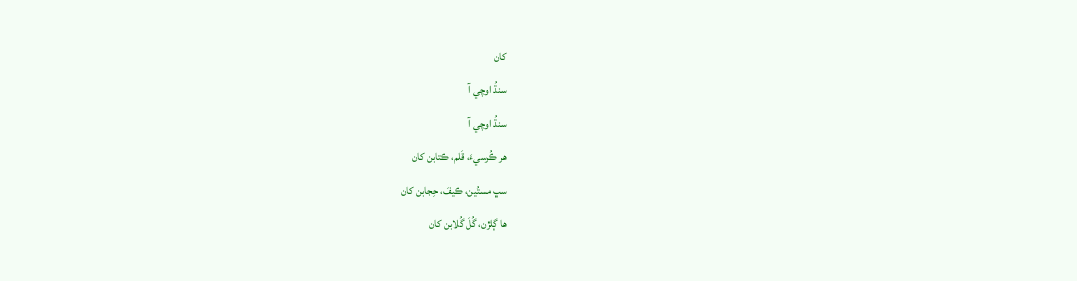کان
سنڌُ اوچي آ
سنڌُ اوچي آ
هر ڪُرسيءَ، قَلم، ڪتابن کان
سڀ مستُين، ڪيفَ، حِجابن کان
ها ڳلڙن، گُلَ گُلابن کان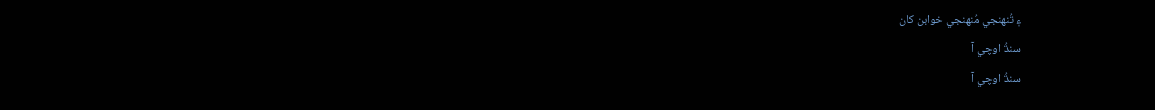۽ تُنهنجي مُنهنجي خوابن کان
سنڌُ اوچي آ
سنڌُ اوچي آ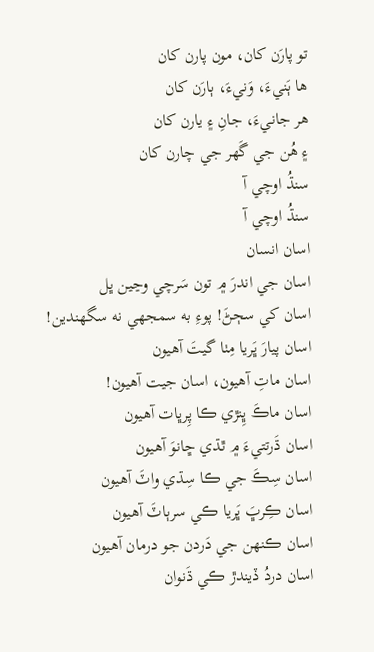تو پارَن کان، مون پارن کان
ها ٻَنيءَ، وَنيءَ، ٻارَن کان
هر جانيءَ، جانِ ۽ يارن کان
۽ هُن جي گَهر جي چارن کان
سنڌُ اوچي آ
سنڌُ اوچي آ
اسان انسان
اسان جي اندرَ ۾ تون سَرچي وڃين ڀل
اسان کي سڄڻَ! پوءِ به سمجهي نه سگهندين!
اسان پيارَ ڀَريا مِٺا گيتَ آهيون
اسان ماتِ آهيون، اسان جيت آهيون!
اسان ماڪَ ڀِنڙي ڪا پِرڀات آهيون
اسان ڌَرتتيءَ ۾ ٿڌي ڇانوَ آهيون
اسان سِڪَ جي ڪا سِڌي واٽَ آهيون
اسان ڪِرڀَ ڀَريا ڪي سرٻاٽَ آهيون
اسان ڪنهن جي دَردن جو درمان آهيون
اسان دردُ ڏيندڙ ڪي ڌَنوان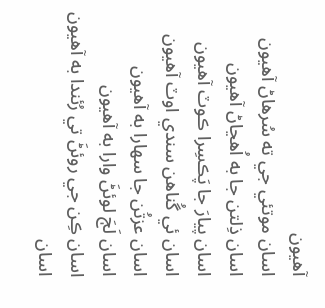آهيون
اسان موتئي جي ته سُرهاڻ آهيون
اسان ذِلتن جا به اُهڃاڻ آهيون
اسان پيارَ جا پَڪسِرا ڪوٽ آهيون
اسان ئي گُناهن سندي اوٽ آهيون
اسان عزتُن جا سهارا به آهيون
اسان لَڄَ لوئڻَ وارا به آهيون
اسان ڪِن جي روئڻَ تي رُئندا به آهيون
اسان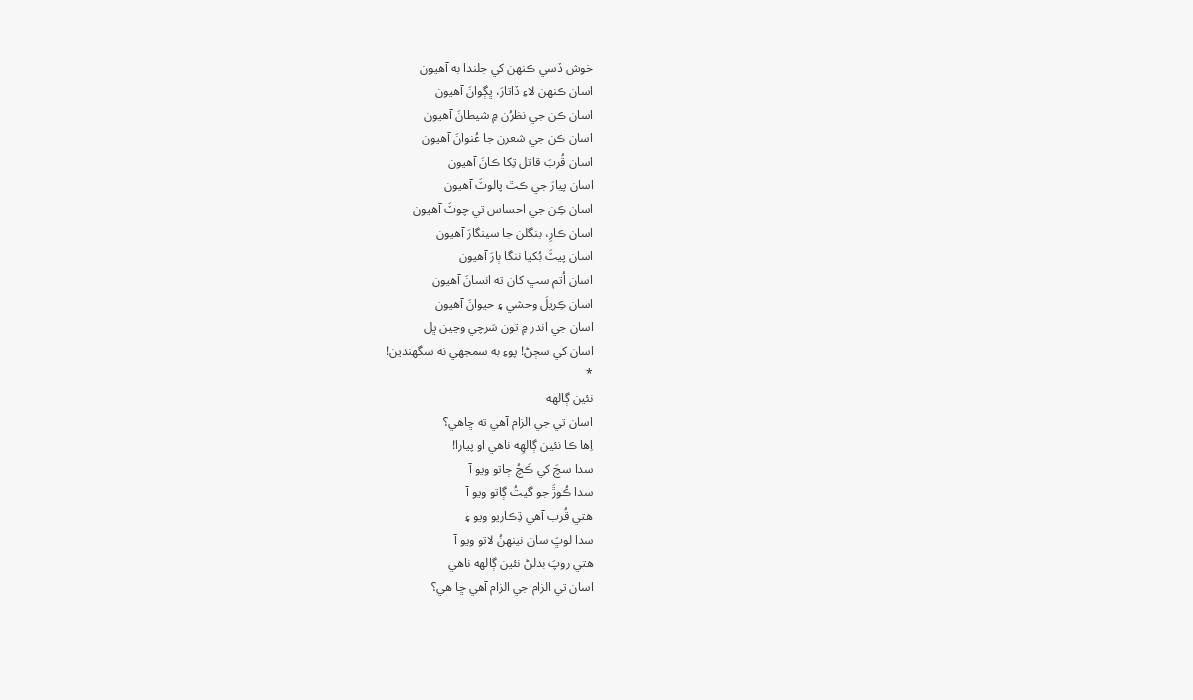خوش ڏسي ڪنهن کي جلندا به آهيون
اسان ڪنهن لاءِ ڏاتارَ، ڀڳوانَ آهيون
اسان ڪن جي نظرُن ۾ شيطانَ آهيون
اسان ڪن جي شعرن جا عُنوانَ آهيون
اسان قُربَ قاتل تِکا ڪانَ آهيون
اسان پيارَ جي ڪٿ پالوٽَ آهيون
اسان ڪِن جي احساس تي چوٽَ آهيون
اسان ڪارِ، بنگلن جا سينگارَ آهيون
اسان پيٽَ بُکيا ننگا ٻارَ آهيون
اسان اُتم سڀ کان ته انسانَ آهيون
اسان ڪِريلَ وحشي ۽ حيوانَ آهيون
اسان جي اندر ۾ تون سَرچي وڃين ڀل
اسان کي سڄڻ! پوءِ به سمجهي نه سگهندين!
*
نئين ڳالهه
اسان تي جي الزام آهي ته ڇاهي؟
اِها ڪا نئين ڳالهِه ناهي او پيارا!
سدا سچَ کي ڪَچُ ڄاتو ويو آ
سدا ڪُوڙَ جو گيتُ ڳاتو ويو آ
هتي قُرب آهي ڌِڪاريو ويو ۽
سدا لوڀَ سان نينهنُ لاتو ويو آ
هتي روپَ بدلڻ نئين ڳالهه ناهي
اسان تي الزام جي الزام آهي ڇا هي؟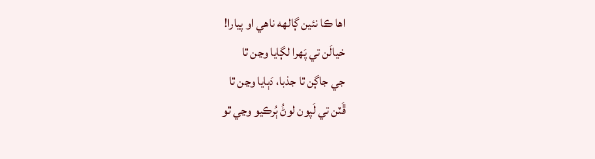اها ڪا نئين ڳالهه ناهي او پيارا!
خيالَن تي پَهرا لڳايا وڃن ٿا
جي جاڳن ٿا جذبا، دَٻايا وڃن ٿا
ڦَٽن تي لَپون لوڻُ ٻُرڪيو وڃي ٿو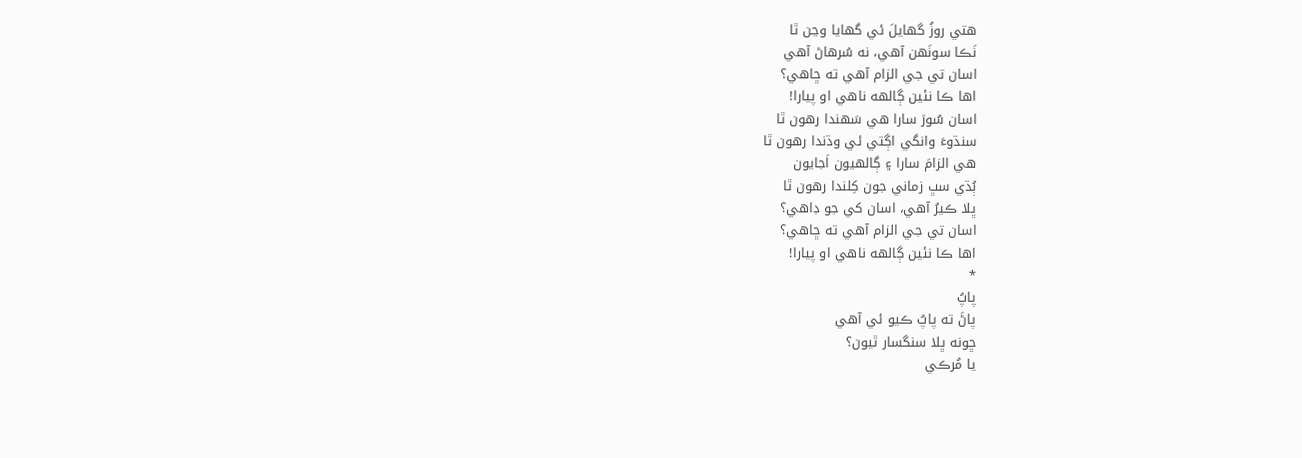هتي روزُ گهايلَ ئي گهايا وڃن ٿا
نَڪا سونَهن آهي، نه سُرهاڻ آهي
اسان تي جي الزام آهي ته ڇاهي؟
اها ڪا نئين ڳالهه ناهي او پيارا!
اسان سُورَ سارا هي سَهندا رهون ٿا
سنڌوءَ وانگي اڳتي ئي وڌندا رهون ٿا
هي الزامَ سارا ۽ ڳالهيون اَجايون
ٻُڌي سڀ زماني جون کِلندا رهون ٿا
ڀلا ڪيرُ آهي، اسان کي جو ڊاهي؟
اسان تي جي الزام آهي ته ڇاهي؟
اها ڪا نئين ڳالهه ناهي او پيارا!
*
پاپُ
پاڻَ ته پاپُ ڪيو ئي آهي
ڇونه ڀلا سنگسار ٿيون؟
يا مُرڪي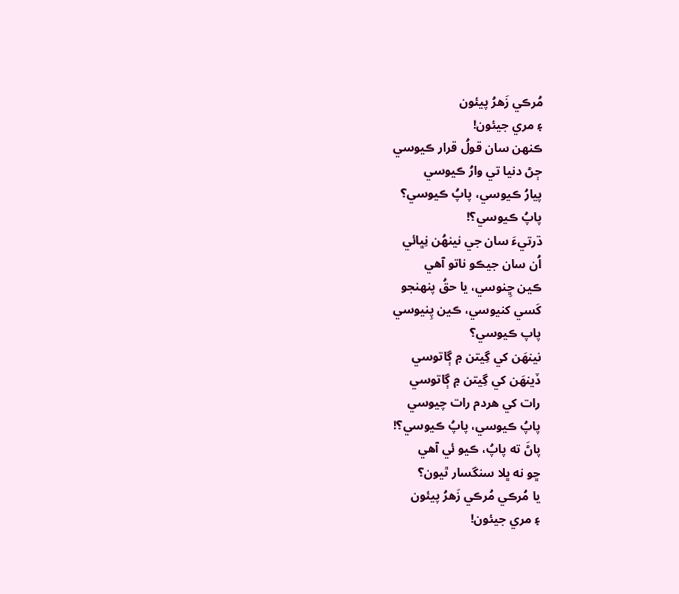مُرڪي زَهرُ پيئون
۽ مري جيئون!
ڪنهن سان قولُ قرار ڪيوسي
ڄڻ دنيا تي وارُ ڪيوسي
پيارُ ڪيوسي، پاپُ ڪيوسي؟
پاپُ ڪيوسي؟!
ڌرتيءَ سان جي نينهُن نِڀائي
اُن سان جيڪو ناتو آهي
ڪين ڇِنوسي، يا حقُ پنهنجو
کَسي کنيوسي، ڪين پِنيوسي
پاپ ڪيوسي؟
نينهَن کي گِيتن ۾ ڳاتوسي
ڏينهَن کي گِيتن ۾ ڳاتوسي
رات کي هردم رات چيوسي
پاپُ ڪيوسي، پاپُ ڪيوسي؟!
پاڻَ ته پاپُ، ڪيو ئي آهي
ڇو نه ڀلا سنگسار ٿيون؟
يا مُرڪي مُرڪي زَهرُ پيئون
۽ مري جيئون!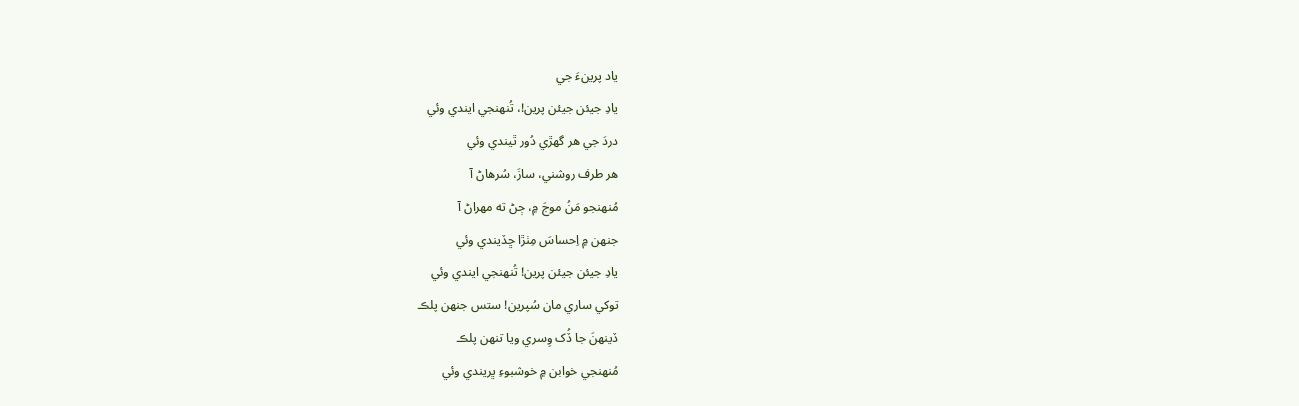ياد پرينءَ جي
يادِ جيئن جيئن پرين!، تُنهنجي ايندي وئي
دردَ جي هر گهڙي دُور ٿيندي وئي
هر طرف روشني، سازَ، سُرهاڻ آ
مُنهنجو مَنُ موجَ ۾، ڄڻ ته مهراڻ آ
جنهن ۾ اِحساسَ مِٺڙا ڇڏيندي وئي
يادِ جيئن جيئن پرين! تُنهنجي ايندي وئي
توکي ساري مان سُپرين! ستس جنهن پلڪ
ڏينهنَ جا ڏُک وِسري ويا تنهن پلڪ
مُنهنجي خوابن ۾ خوشبوءِ ڀريندي وئي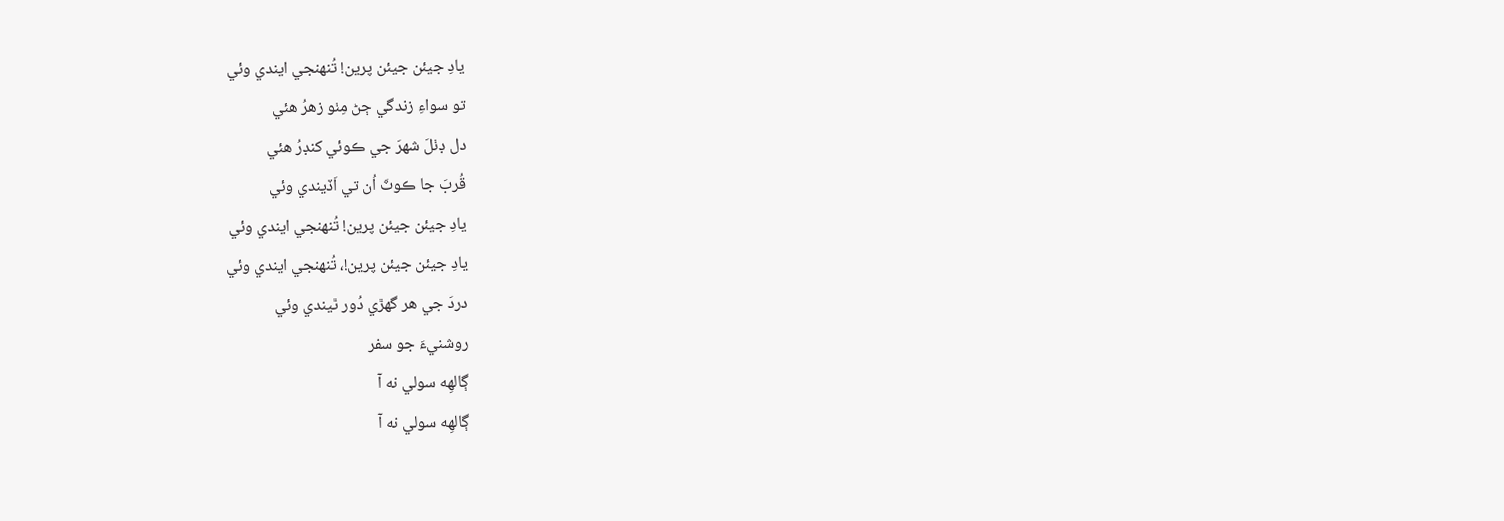يادِ جيئن جيئن پرين! تُنهنجي ايندي وئي
تو سواءِ زندگي ڄڻ مِٺو زهرُ هئي
دل ڊٺلَ شهرَ جي ڪوئي کنڊرُ هئي
قُربَ جا ڪوٽَ اُن تي اَڏيندي وئي
يادِ جيئن جيئن پرين! تُنهنجي ايندي وئي
يادِ جيئن جيئن پرين!، تُنهنجي ايندي وئي
دردَ جي هر گهڙي دُور ٿيندي وئي
روشنيءَ جو سفر
ڳالهِه سولي نه آ
ڳالهِه سولي نه آ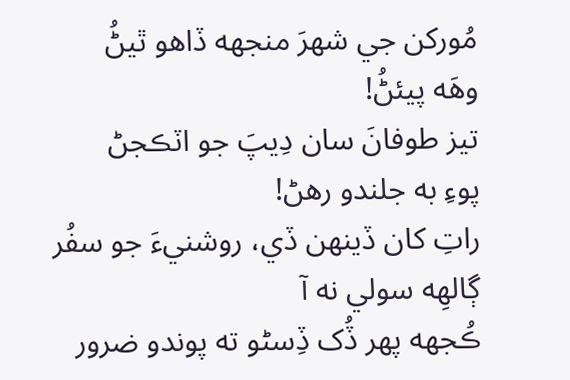مُورکن جي شهرَ منجهه ڏاهو ٿيڻُ
وهَه پيئڻُ!
تيز طوفانَ سان دِيپَ جو اٽڪجڻ
پوءِ به جلندو رهڻ!
راتِ کان ڏينهن ڏي، روشنيءَ جو سفُر
ڳالهِه سولي نه آ
ڪُجهه پهر ڏُک ڏِسڻو ته پوندو ضرور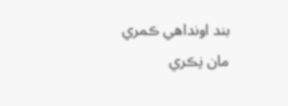بند اونداهي ڪمري مان نِڪري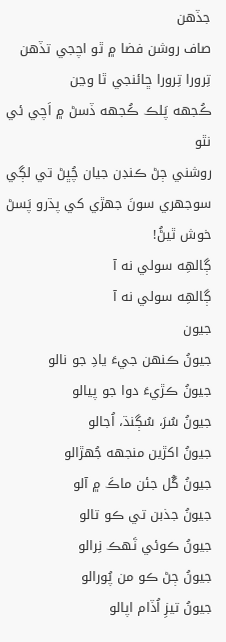جڏهن
صاف روشن فضا ۾ ٿو اچجي تڏهن
تِرورا تِرورا ڇائنجي ٿا وڃن
ڪُجهه پَلڪ ڪُجهه ڏسڻ ۾ اَچي ئي نٿو
روشني ڄڻ ڪنڊن جيان چُڀڻ تي لڳي
سوجهري سونَ جهڙي کي پڌرو پَسڻ
خوش ٿيڻُ!
ڳالهِه سولي نه آ
ڳالهِه سولي نه آ
جيون
جيونُ ڪنهن جيءَ يادِ جو نالو
جيونُ ڪڙيءَ دوا جو پيالو
جيونُ سُرَ، سُڳنڌ، اُجالو
جيونُ اکڙين منجهه جُهڙالو
جيونُ گُل جئن ماڪَ ۾ آلو
جيونُ جذبن تي ڪو تالو
جيونُ ڪوئي ٽَهڪ نِرالو
جيونُ ڄڻ ڪو من پُورالو
جيونُ تيزِ اُڏام اپالو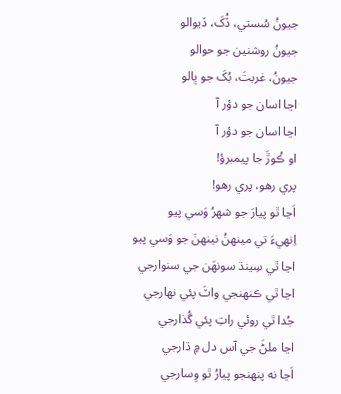جيونُ سُستي، ڏُکَ، ڏيوالو
جيونُ روشنين جو حوالو
جيونُ، غربتَ، بُکَ جو ڀالو
اڃا اسان جو دؤر آ
اڃا اسان جو دؤر آ
او ڪُوڙَ جا پيمبرؤ!
پري رهو، پري رهو!
اَڃا ٿو پيارَ جو شهرُ وَسي پيو
اِنهيءَ تي مينهنُ نينهنَ جو وَسي پيو
اڃا ٿي سِينڌ سونهَن جي سنوارجي
اڃا ٿي ڪنهنجي واٽَ پئي نهارجي
جُدا ٿي روئي راتِ پئي گُذارجي
اڃا ملڻَ جي آس دل ۾ ڌارجي
اَڃا نه پنهنجو پيارُ ٿو وِسارجي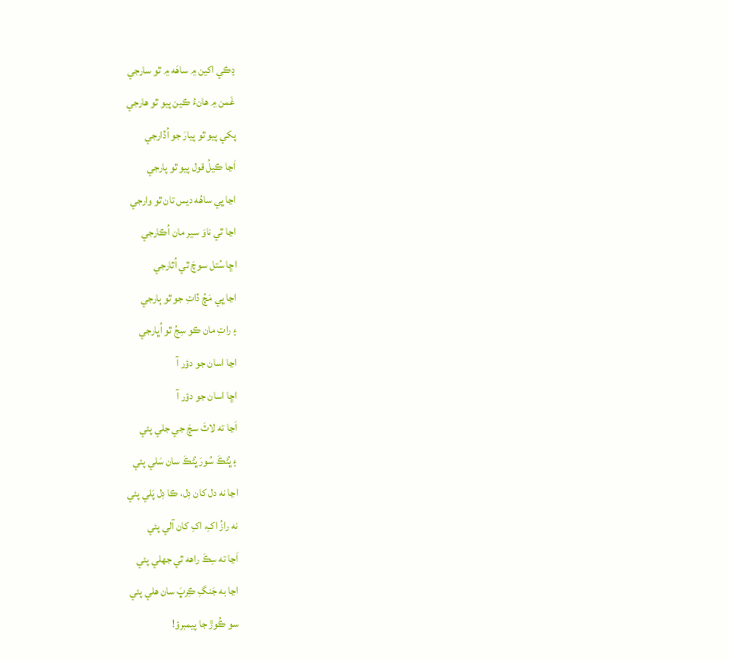ڍڪي اکين ۾ ساهَه ۾ ٿو سارجي
غَمن ۾ هانءُ ڪين پيو ٿو هارجي
پکي پيو ٿو پيارَ جو اُڏارجي
اَڃا ڪيلُ قول پيو ٿو پارجي
اڃا ڀي ساهُه ديس تان ٿو وارجي
اڃا ٿي ناوَ سير مان اُڪارجي
اڇا سُتل سوچَ ٿي اُٿارجي
اڃا ڀي مَچُ ڏاتِ جو ٿو ٻارجي
۽ راتِ مان ڪو سِجُ ٿو اُڀارجي
اڃا اسان جو دؤر آ
اڇا اسان جو دؤر آ
اَڃا ته لاٽَ سچَ جي جلي پئي
۽ ڀُڻڪَ سُورَ ڀُڻڪَ سان سَلي پئي
اڃا نه دل کان دِل، ڪا دِل پَلي پئي
نه رازُ اکِ، اکِ کان آلي پئي
اَڃا ته سِڪَ راهه ٿي جهلي پئي
اڃا به جَنگِ ڪِرڀَ سان هلي پئي
سو ڪُوڙ جا پيمبرؤ!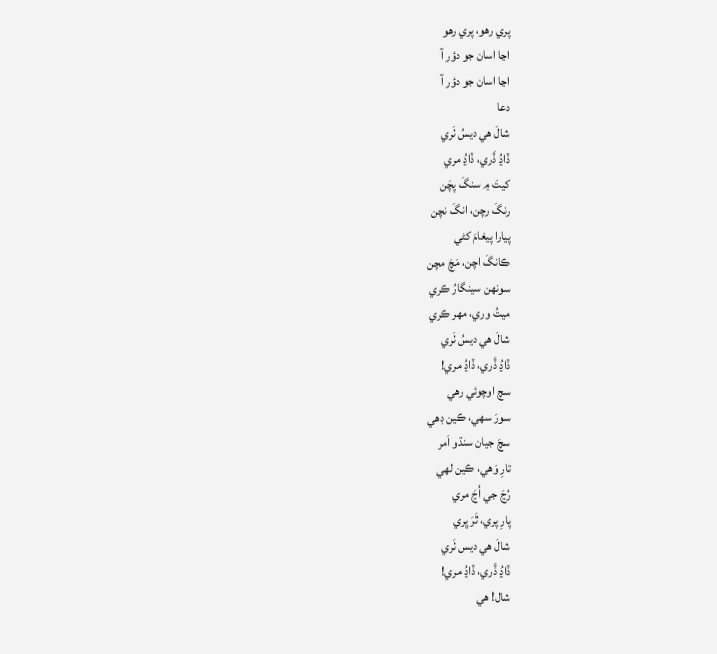پري رهو، پري رهو
اڃا اسان جو دؤر آ
اڃا اسان جو دؤر آ
دعا
شالَ هي ديسُ ٺَري
ڏاڍُ ڏَري، ڏاڍُ مري
کيتَ ۾ سنگَ پچَن
رنگَ رچن، انگَ نچن
پيارا پيغامَ کڻي
ڪانگَ اچن، مَچَ مچن
سونهن سينگارُ ڪري
ميتُ وري، مهر ڪري
شالَ هي ديسُ ٺَري
ڏاڍُ ڏَري، ڏاڍُ مري!
سچ اوچوئي رهي
سورَ سهي، ڪين ڊهي
سچَ جيان سنڌو اَمر
تارِ وَهي، ڪين لهي
رُڃَ جي اُڃَ مري
پارِ پري، ٿَرَ ڀري
شالَ هي ديس ٺَري
ڏاڍُ ڏَري، ڏاڍُ مري!
شال! هي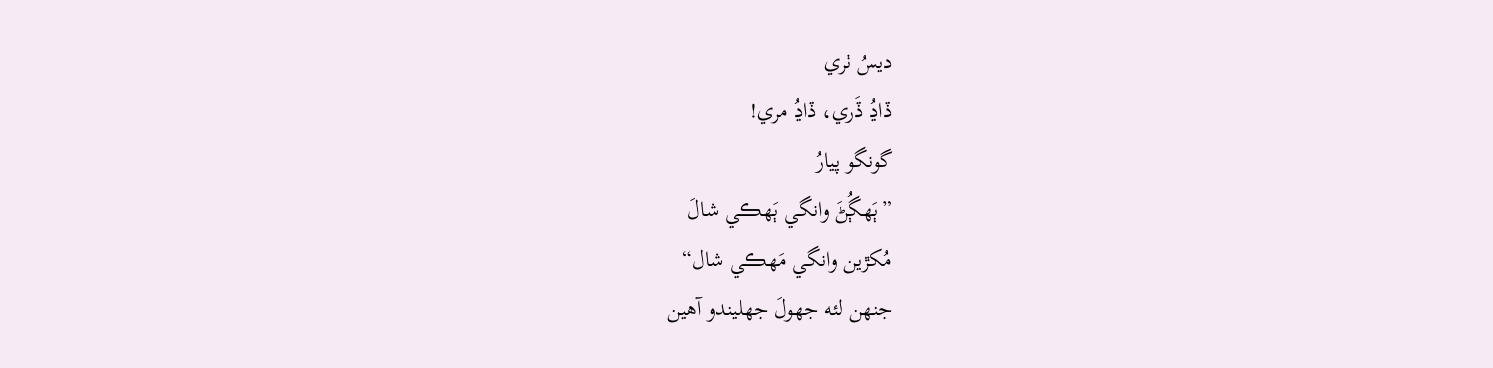ديسُ ٺري
ڏاڍُ ڏَري، ڏاڍُ مري!
گونگو پيارُ
”ٻَهڳُڻَ وانگي ٻَهڪي شالَ
مُکڙين وانگي مَهڪي شال“
جنهن لئه جهولَ جهليندو آهين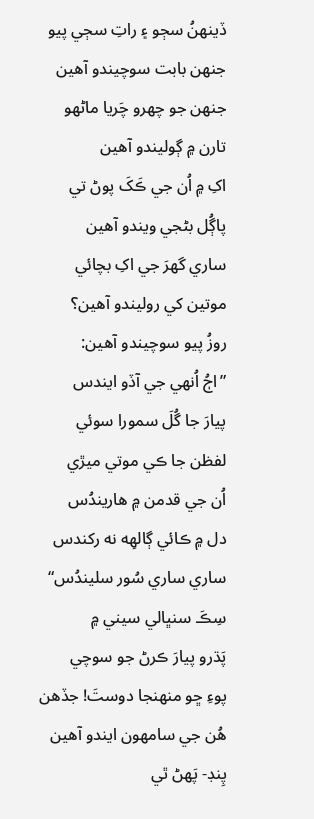ڏينهنُ سڄو ۽ راتِ سڄي پيو
جنهن بابت سوچيندو آهين
جنهن جو چهرو چَريا ماڻهو
تارن ۾ ڳوليندو آهين
اکِ ۾ اُن جي ڪَکَ پوڻ تي
پاڳُل بڻجي ويندو آهين
ساري گهرَ جي اکِ بچائي
موتين کي روليندو آهين؟
روزُ پيو سوچيندو آهين:
”اڄُ اُنهي جي آڏو ايندس
پيارَ جا گُلَ سمورا سوئي
لفظن جا ڪي موتي ميڙي
اُن جي قدمن ۾ هاريندُس
دل ۾ ڪائي ڳالهِه نه رکندس
ساري ساري سُور سليندُس“
سِڪَ سنڀالي سيني ۾
پَڌرو پيارَ ڪرڻ جو سوچي
پوءِ ڇو منهنجا دوستَ! جڏهن
هُن جي سامهون ايندو آهين
پِنڊ- پَهڻ ٿي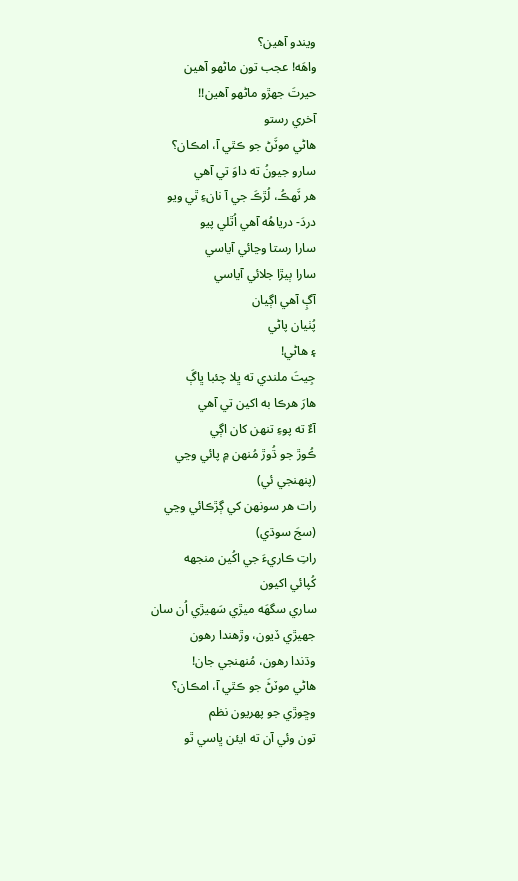ويندو آهين؟
واهَه! عجب تون ماڻهو آهين
حيرتَ جهڙو ماڻهو آهين!!
آخري رستو
هاڻي موٽَڻ جو ڪٿي آ، امڪان؟
سارو جيونُ ته داوَ تي آهي
هر ٽَهڪُ، لُڙڪَ جي آ نانءِ ٿي ويو
دردَ- درياهُه آهي اُٿلي پيو
سارا رستا وڃائي آياسي
سارا ٻيڙا جلائي آياسي
آڳِ آهي اڳيان
پُٺيان پاڻي
۽ هاڻي!
جِيتَ ملندي ته ڀلا چئبا ڀاڳَ
هارَ هرڪا به اکين تي آهي
آءٌ ته پوءِ تنهن کان اڳي
ڪُوڙ جو ڌُوڙ مُنهن ۾ پائي وڃي
(پنهنجي ئي)
رات هر سونهن کي ڳڙڪائي وڃي
(سجَ سوڌي)
راتِ ڪاريءَ جي اکُين منجهه
کُپائي اکيون
ساري سگهَه ميڙي سَهيڙي اُن سان
جهيڙي ڏيون، وڙهندا رهون
وڌندا رهون، مُنهنجي جان!
هاڻي موٽڻَ جو ڪٿي آ، امڪان؟
وڇوڙي جو پهريون نظم
تون وئي آن ته ايئن ڀاسي ٿو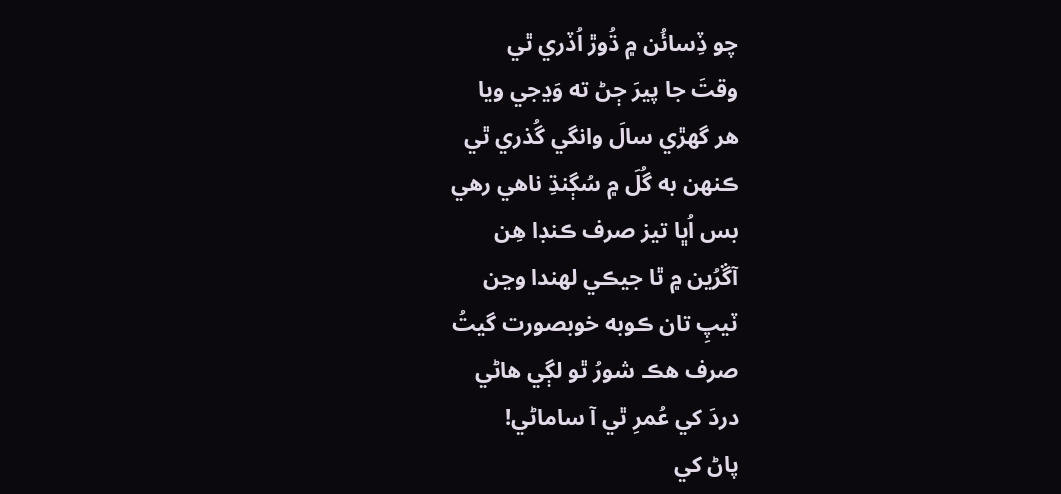چو ڏِسائُن ۾ ڌُوڙ اُڏري ٿي
وقتَ جا پيرَ ڄڻ ته وَڍجي ويا
هر گهڙي سالَ وانگي گُذري ٿي
ڪنهن به گُلَ ۾ سُڳنڌِ ناهي رهي
بس اُڀا تيز صرف ڪنڊا هِن
آڱرُين ۾ ٿا جيڪي لهندا وڃن
ٽيپِ تان ڪوبه خوبصورت گيتُ
صرف هڪ شورُ ٿو لڳي هاڻي
دردَ کي عُمرِ ٿي آ ساماڻي!
پاڻ کي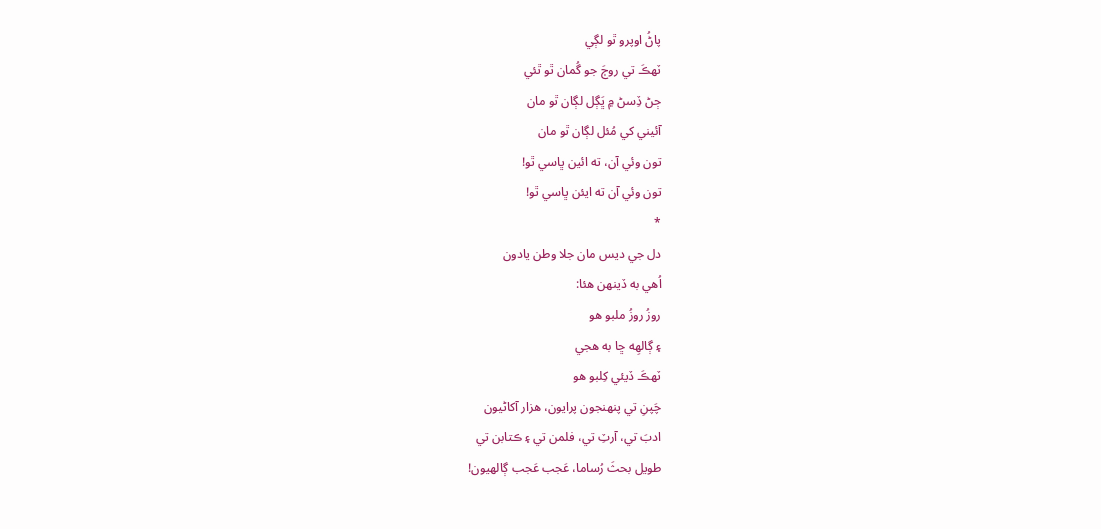پاڻُ اوپرو ٿو لڳي
ٽهڪَ تي روڄَ جو گُمان ٿو ٿئي
ڄڻ ڏِسڻ ۾ ڀَڳل لڳان ٿو مان
آئيني کي مُئل لڳان ٿو مان
تون وئي آن، ته ائين ڀاسي ٿو!
تون وئي آن ته ايئن ڀاسي ٿو!
*
دل جي ديس مان جلا وطن يادون
اُهي به ڏينهن هئا:
روزُ روزُ ملبو هو
۽ ڳالهِه ڇا به هجي
ٽهڪَ ڏيئي کِلبو هو
چَپنِ تي پنهنجون پرايون، هزار آکاڻيون
ادبَ تي، آرٽِ تي، فلمن تي ۽ ڪتابن تي
طويل بحثَ رُساما، عَجب عَجب ڳالهيون!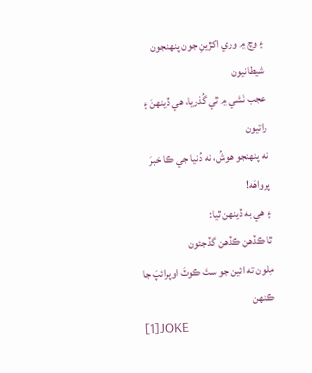۽ وِچ ۾ وري اکڙينِ جون پنهنجون شيطانيون
عجب نَشي ۾ ٿي گُذريا، هي ڏينهنَ ۽ راتيون
نه پنهنجو هوشُ، نه دُنيا جي ڪا خبرَ پرواهَه!
۽ هي به ڏينهن ٿيا:
ٿا ڪڏهن ڪڏهن گڏجئون
مِلون ته ائين جو ستَ ڪوٽَ اوپرائپَ جا
ڪنهن
[1]JOKE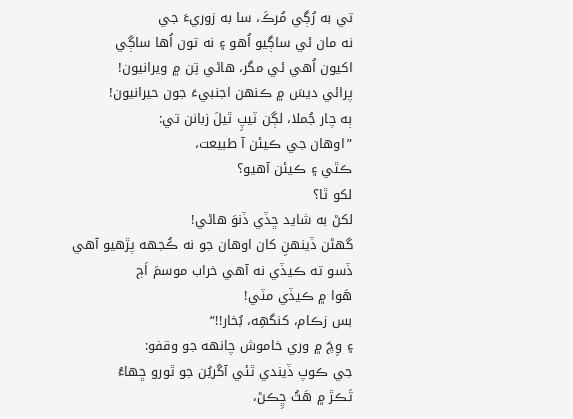تي به رُڳي مُرڪَ، سا به زوريءَ جي
نه مان ئي ساڳيو اُهو ۽ نه تون اُها ساڳي
اکيون اُهي ئي مگر، هاڻي تِن ۾ ويرانيون!
پرائي ديسَ ۾ ڪنهن اجنبيءَ جون حيرانيون!
ٻه چار جُملا، لڳن ٽيپِ ٿيلَ زبانن تي:
”اوهان جي ڪيئن آ طبيعت،
ڪٿي ۽ ڪيئن آهيو؟
لکو ٿا؟
لکڻ به شايد ڇڏي ڏنوَ هاڻي!
گهڻن ڏينهنِ کان اوهان جو نه ڪُجهه پڙهيو آهي
ڏسو ته ڪيڏي نه آهي خراب موسمَ اَڄ
هَوا ۾ ڪيڏي مٽي!
بس زڪام، کنگهِه، بُخار!!“
۽ وِچَ ۾ وري خاموش چانهه جو وقفو:
جي ڪوپ ڏيندي ٿئي آڱريُن جو ٿورو ڇهاءُ
تَڪڙ ۾ هَٿُ ڇِڪڻ،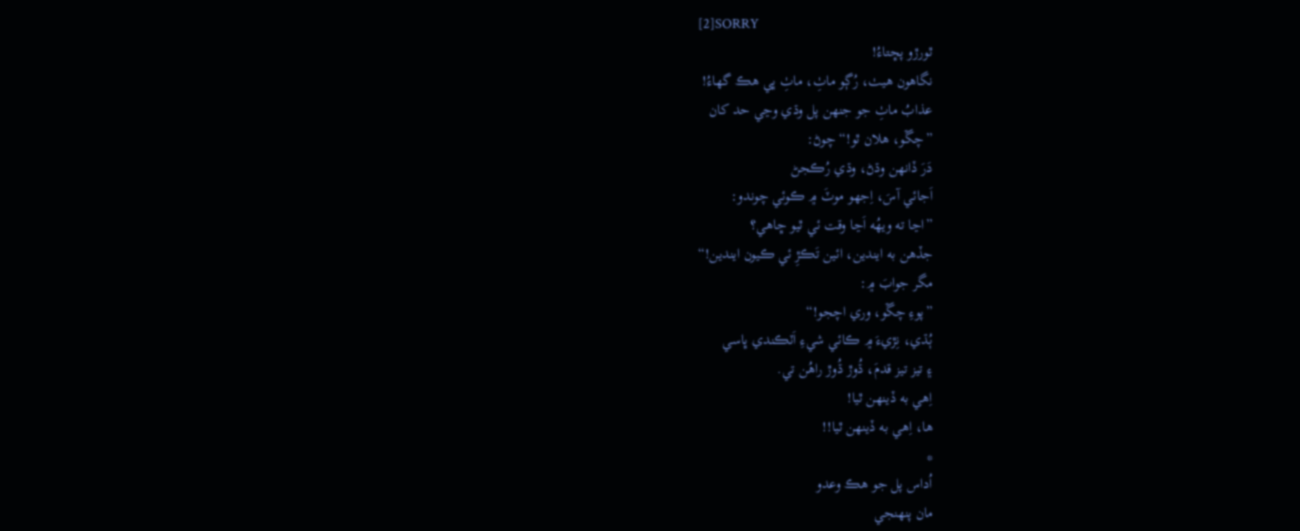[2]SORRY
ٿورڙو پڇتاءُ!
نگاهون هيٺ، رُڳو ماٺِ، ماٺِ ڀي هڪ گهاءُ!
عذابُ ماٺِ جو جنهن پل وڌي وڃي حد کان
”چڱو، هلان ٿو!“ چوڻ:
دَرَ ڏانهن وڌڻ، وڌي رُڪجڻ
اَجائي آسَ، اِجهو موٽَ ۾ ڪوئي چوندو:
”اڃا ته ويهُه اَڃا وقت ئي ٿيو ڇاهي؟
جڏهن به ايندين، ائين تَڪڙِ ئي ڪيون ايندين!“
مگر جوابَ ۾:
”پوءِ چڱو، وري اچجو!“
ٻُڌي، نِڙيءَ ۾ ڪائي شيءِ اَٽڪندي ڀاسي
۽ تيز تيز قدمَ، ڌُوڙ ڌُوڙ راهُن تي.
اِهي به ڏينهن ٿيا!
ها، اِهي به ڏينهن ٿيا!!
*
اُداس پل جو هڪ وعدو
مان پنهنجي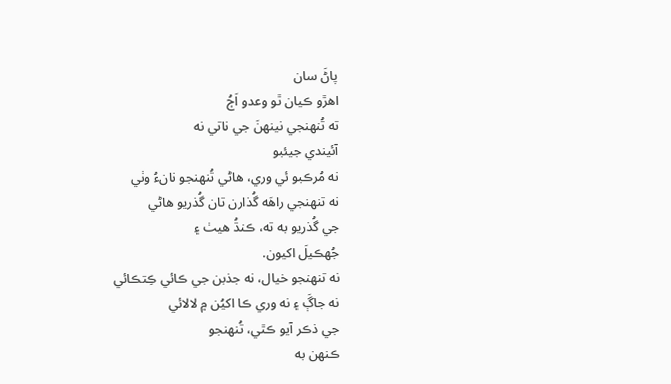پاڻَ سان
اهڙو ڪيان ٿو وعدو اَڄُ
ته تُنهنجي نينهنَ جي ناتي نه
آئيندي جيئبو
نه مُرڪبو ئي وري، هاڻي تُنهنجو نانءُ وٺي
نه تنهنجي راهَه گُذارن تان گُذريو هاڻي
جي گُذريو به ته، ڪنڌُ هيٺ ۽
جُهڪيلَ اکيون.
نه تنهنجو خيال، نه جذبن جي ڪائي ڪِتڪائي
نه جاڳَ ۽ نه وري ڪا اکيُن ۾ لالائي
جي ذڪر آيو ڪٿي، تُنهنجو
ڪنهن به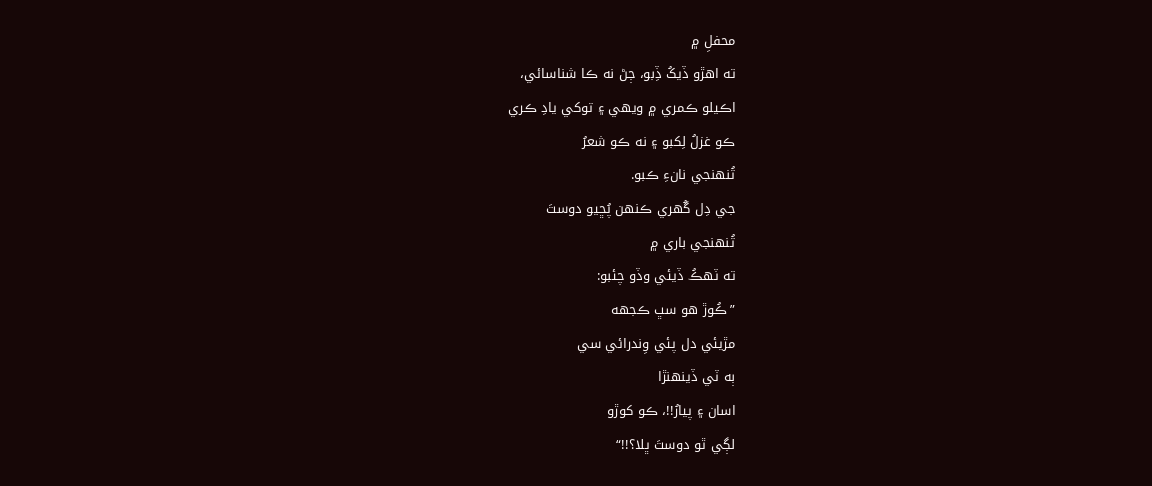محفلِ ۾
ته اهڙو ڏيکُ ڏِبو، ڄڻ نه ڪا شناسائي،
اڪيلو ڪمري ۾ ويهي ۽ توکي يادِ ڪري
ڪو غزلُ لِکبو ۽ نه ڪو شعرُ
تُنهنجي نانءِ ڪبو.
جي دِل گُهري ڪنهن پُڇيو دوستَ
تُنهنجي باري ۾
ته ٽهڪُ ڏيئي وڏو چئبو:
”ڪُوڙ هو سڀ ڪجهه
مڙيئي دل پئي وِندرائي سي
ٻه ٽي ڏينهنڙا
اسان ۽ پيارُ!!، ڪو کوڙو
لڳي ٿو دوستَ ڀلا؟!!“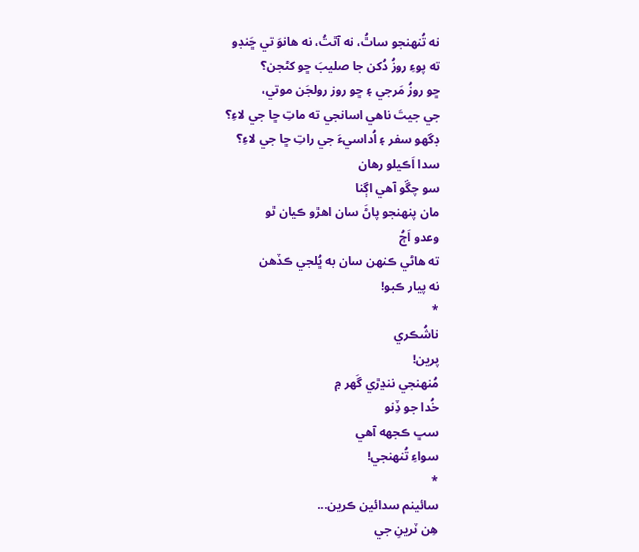نه تُنهنجو ساٿُ، نه آٿتُ، نه هانوَ تي ڇَنڊو
ته پوءِ روزُ دُکن جا صليبَ ڇو کڻجن؟
ڇو روزُ مَرجي ۽ ڇو روز رولجَن موتي،
جي جيتَ ناهي اسانجي ته ماتِ ڇا جي لاءِ؟
ڊگهو سفر ۽ اُداسيءَ جي راتِ ڇا جي لاءِ؟
سدا اَڪيلو رهان
سو چڱو آهي اڳنا
مان پنهنجو پاڻَ سان اهڙو ڪيان ٿو
وعدو اَڄُ
ته هاڻي ڪنهن سان به ڀُلجي ڪڏهن
نه پيار ڪبو!
*
ناشُڪري
پرين!
مُنهنجي ننڍڙي گَهر ۾
خُدا جو ڏِنو
سڀ ڪجهه آهي
سواءِ تُنهنجي!
*
سائينم سدائين ڪرين...
هِن ٽرينِ جي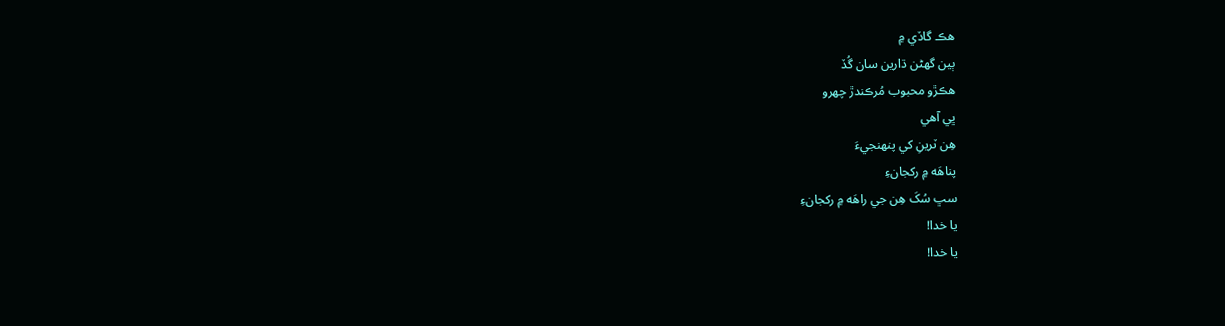هڪ گاڏي ۾
ٻين گهڻن ڌارين سان گُڏ
هڪڙو محبوب مُرڪندڙ چهرو
ڀي آهي
هِن ٽرينِ کي پنهنجيءَ
پناهَه ۾ رکجانءِ
سڀ سُکَ هِن جي راهَه ۾ رکجانءِ
يا خدا!
يا خدا!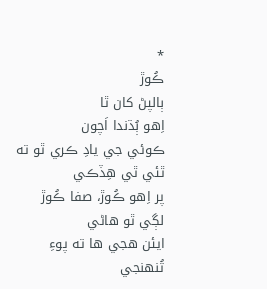*
ڪُوڙ
ٻالپڻ کان ٿا
اِهو ٻُڌندا اَچون
ڪوئي جي يادِ ڪري ٿو ته
ٿئي ٿي هِڏڪي
پر اِهو ڪُوڙ، صفا ڪُوڙ
لڳي ٿو هاڻي
ايئن هجي ها ته پوءِ
تُنهنجي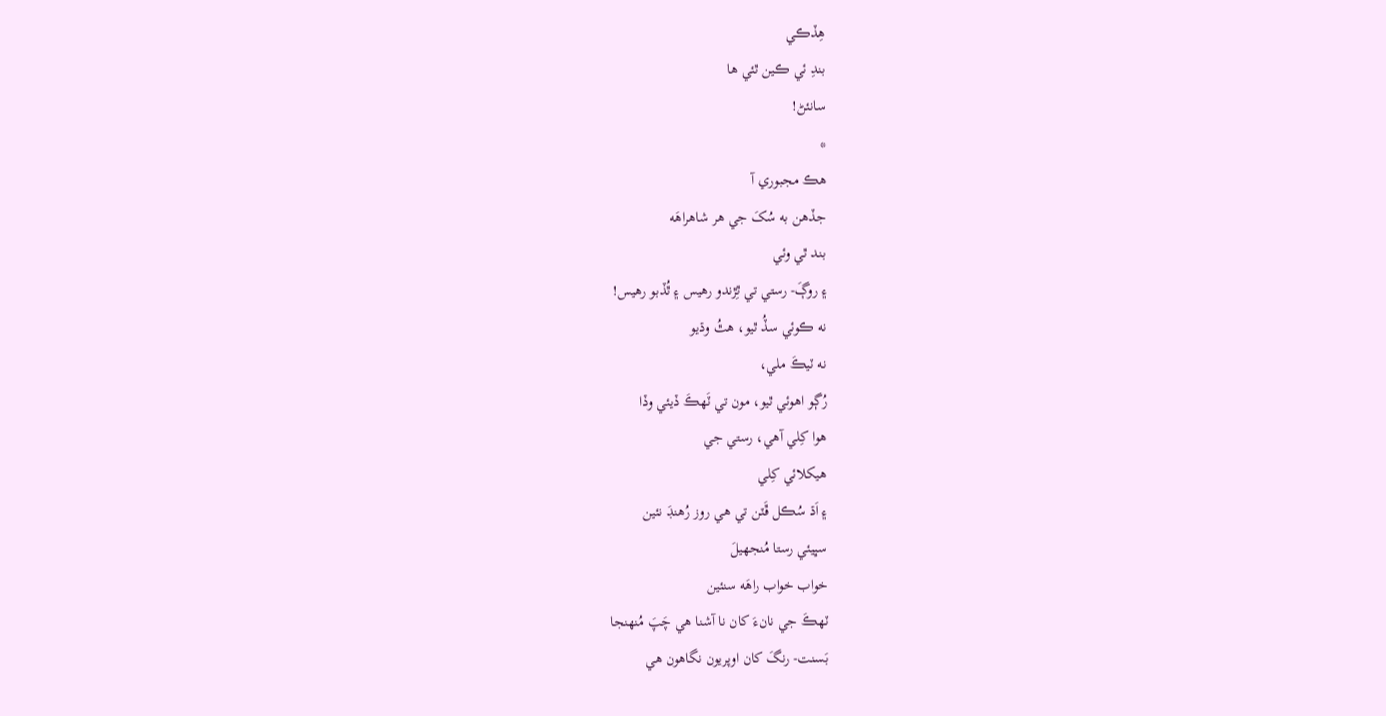هِڏڪي
بندِ ئي ڪين ٿئي ها
سانئڻ!
*
هڪ مجبوري آ
جڏهن به سُکَ جي هر شاهراهَه
بند ٿي وئي
۽ روڳَ- رستي تي ٿِڙندو رهيس ۽ ٿُڏبو رهيس!
نه ڪوئي سڏُ ٿيو، هٿُ وڌيو
نه ٽيڪَ ملي،
رُڳو اهوئي ٿيو، مون تي ٽَهڪَ ڏيئي وڏا
هوا کِلي آهي، رستي جي
هيکلائي کِلي
۽ اَڌ سُڪل ڦَٽن تي هي روز رُهنڊَ نئين
سڀيئي رستا مُنجهيلَ
خواب خواب راهَه سنئين
ٽهڪَ جي نانءَ کان نا آشنا هي چَپَ مُنهنجا
بَسنت- رنگَ کان اوپريون نگاهون هي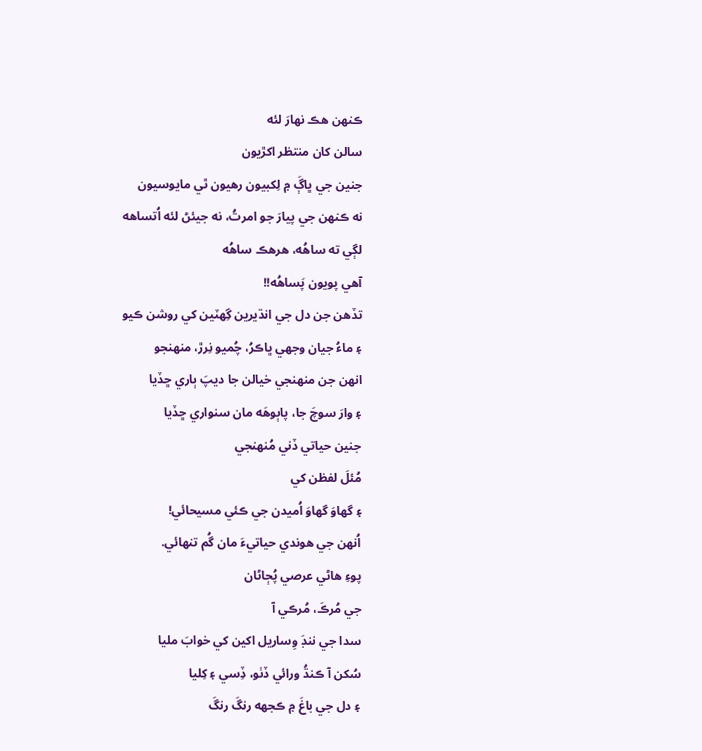ڪنهن هڪ نهارَ لئه
سالن کان منتظر اکڙيون
جنين جي ڀاڳَ ۾ لِکبيون رهيون ٿي مايوسيون
نه ڪنهن جي پيارَ جو امرتُ، نه جيئڻ لئه اُتساهه
لڳي ته ساهُه، هرهڪ ساهُه
آهي پويون پَساهُه!!
تڏهن جن دل جي انڌيرين گِهٽين کي روشن ڪيو
۽ ماءُ جيان وجهي ڀاڪرُ، چُميو نِرڙ، منهنجو
انهن جن منهنجي خيالن جا ديپَ ٻاري ڇڏيا
۽ وارَ سوچَ جا، پاٻوهَه مان سنواري ڇڏيا
جنين حياتي ڏني مُنهنجي
مُئلَ لفظن کي
۽ گهاوَ گهاوَ اُميدن جي ڪئي مسيحائي!
اُنهن جي هوندي حياتيءَ مان گُم تنهائي.
پوءِ هاڻي عرصي پُڄاڻان
جي مُرڪَ، مُرڪي آ
سدا جي ننڊَ وِساريل اکين کي خوابَ مليا
سُکن آ ڪنڌُ ورائي ڏٺو، ڏِسي ۽ کِليا
۽ دل جي باغَ ۾ ڪجهه رنگَ رنگَ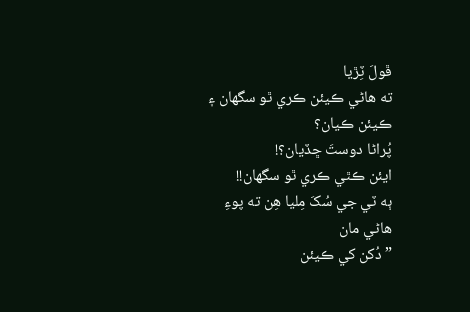ڦولَ ٽِڙيا
ته هاڻي ڪيئن ڪري ٿو سگهان ۽ ڪيئن ڪيان؟
پُراڻا دوستَ ڇڏيان؟!
ايئن ڪٿي ڪري ٿو سگهان!!
ٻه ٽي جي سُکَ مِليا هِن ته پوءِ
هاڻي مان
”دُکن کي ڪيئن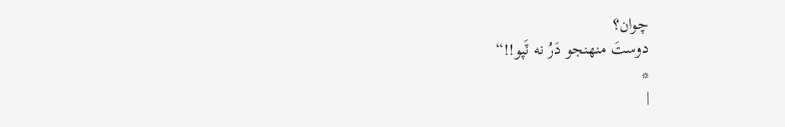چوان؟
دوستَ منهنجو دَرُ نه ٽَپو!!“
*
|